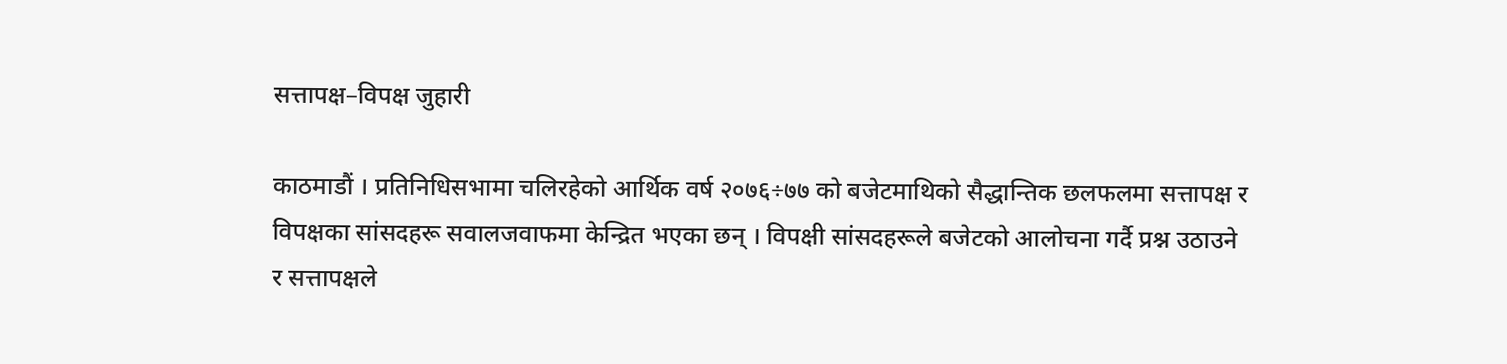सत्तापक्ष–विपक्ष जुहारी

काठमाडौं । प्रतिनिधिसभामा चलिरहेको आर्थिक वर्ष २०७६÷७७ को बजेटमाथिको सैद्धान्तिक छलफलमा सत्तापक्ष र विपक्षका सांसदहरू सवालजवाफमा केन्द्रित भएका छन् । विपक्षी सांसदहरूले बजेटको आलोचना गर्दै प्रश्न उठाउने र सत्तापक्षले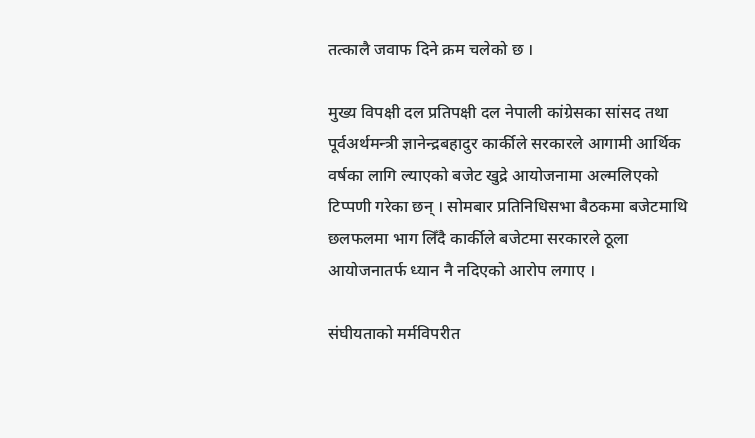तत्कालै जवाफ दिने क्रम चलेको छ ।

मुख्य विपक्षी दल प्रतिपक्षी दल नेपाली कांग्रेसका सांसद तथा पूर्वअर्थमन्त्री ज्ञानेन्द्रबहादुर कार्कीले सरकारले आगामी आर्थिक वर्षका लागि ल्याएको बजेट खुद्रे आयोजनामा अल्मलिएको टिप्पणी गरेका छन् । सोमबार प्रतिनिधिसभा बैठकमा बजेटमाथि छलफलमा भाग लिँदै कार्कीले बजेटमा सरकारले ठूला आयोजनातर्फ ध्यान नै नदिएको आरोप लगाए ।

संघीयताको मर्मविपरीत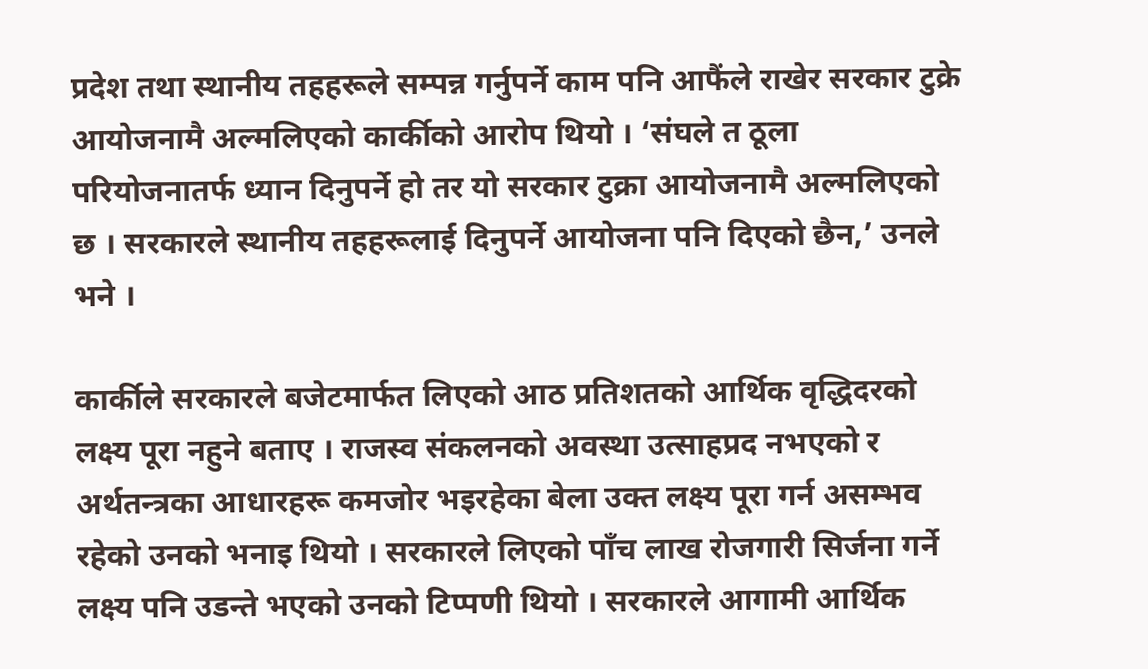प्रदेश तथा स्थानीय तहहरूले सम्पन्न गर्नुपर्ने काम पनि आफैंले राखेर सरकार टुक्रे आयोजनामै अल्मलिएको कार्कीको आरोप थियो । ‘संघले त ठूला परियोजनातर्फ ध्यान दिनुपर्ने हो तर यो सरकार टुक्रा आयोजनामै अल्मलिएको छ । सरकारले स्थानीय तहहरूलाई दिनुपर्ने आयोजना पनि दिएको छैन,’ उनले भने ।

कार्कीले सरकारले बजेटमार्फत लिएको आठ प्रतिशतको आर्थिक वृद्धिदरको लक्ष्य पूरा नहुने बताए । राजस्व संकलनको अवस्था उत्साहप्रद नभएको र अर्थतन्त्रका आधारहरू कमजोर भइरहेका बेला उक्त लक्ष्य पूरा गर्न असम्भव रहेको उनको भनाइ थियो । सरकारले लिएको पाँच लाख रोजगारी सिर्जना गर्ने लक्ष्य पनि उडन्ते भएको उनको टिप्पणी थियो । सरकारले आगामी आर्थिक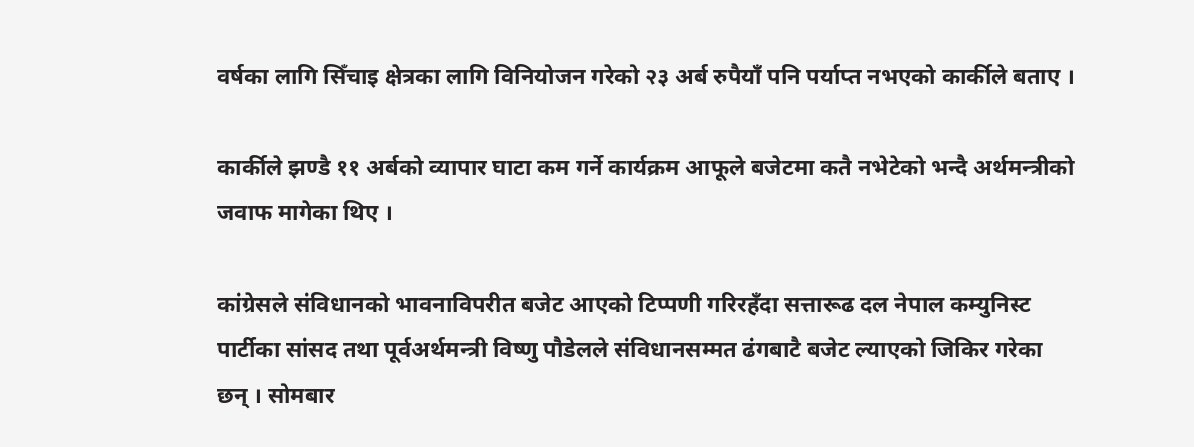वर्षका लागि सिँचाइ क्षेत्रका लागि विनियोजन गरेको २३ अर्ब रुपैयाँ पनि पर्याप्त नभएको कार्कीले बताए ।

कार्कीले झण्डै ११ अर्बको व्यापार घाटा कम गर्ने कार्यक्रम आफूले बजेटमा कतै नभेटेको भन्दै अर्थमन्त्रीको जवाफ मागेका थिए ।

कांग्रेसले संविधानको भावनाविपरीत बजेट आएको टिप्पणी गरिरहँदा सत्तारूढ दल नेपाल कम्युनिस्ट पार्टीका सांसद तथा पूर्वअर्थमन्त्री विष्णु पौडेलले संविधानसम्मत ढंगबाटै बजेट ल्याएको जिकिर गरेका छन् । सोमबार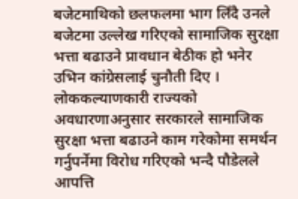बजेटमाथिको छलफलमा भाग लिँदै उनले बजेटमा उल्लेख गरिएको सामाजिक सुरक्षा भत्ता बढाउने प्रावधान बेठीक हो भनेर उभिन कांग्रेसलाई चुनौती दिए । लोककल्याणकारी राज्यको अवधारणाअनुसार सरकारले सामाजिक सुरक्षा भत्ता बढाउने काम गरेकोमा समर्थन गर्नुपर्नेमा विरोध गरिएको भन्दै पौडेलले आपत्ति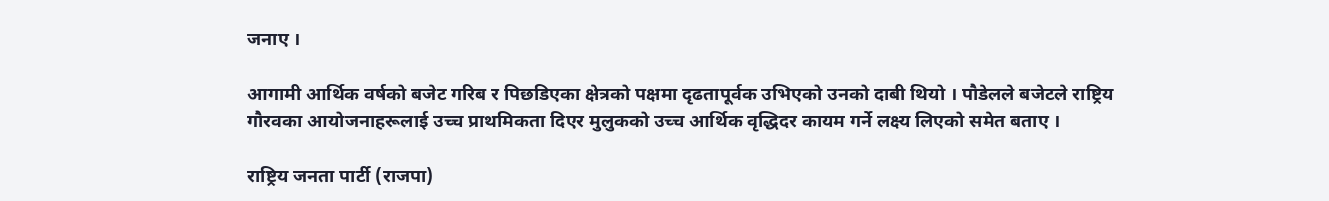जनाए ।

आगामी आर्थिक वर्षको बजेट गरिब र पिछडिएका क्षेत्रको पक्षमा दृढतापूर्वक उभिएको उनको दाबी थियो । पौडेलले बजेटले राष्ट्रिय गौरवका आयोजनाहरूलाई उच्च प्राथमिकता दिएर मुलुकको उच्च आर्थिक वृद्धिदर कायम गर्ने लक्ष्य लिएको समेत बताए ।

राष्ट्रिय जनता पार्टी (राजपा)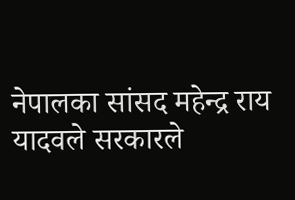नेपालका सांसद महेन्द्र राय यादवले सरकारले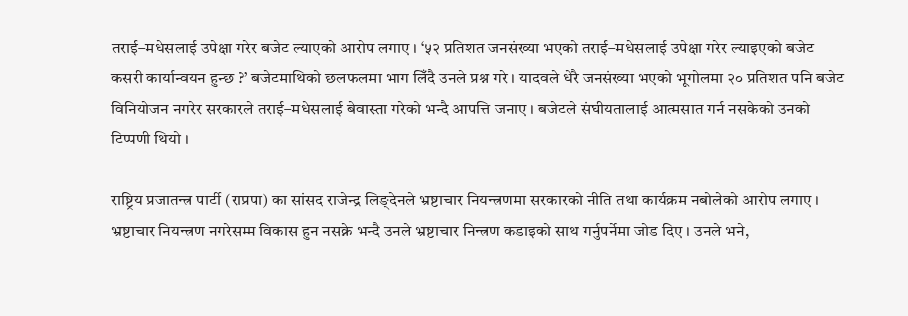तराई–मधेसलाई उपेक्षा गरेर बजेट ल्याएको आरोप लगाए । ‘५२ प्रतिशत जनसंख्या भएको तराई–मधेसलाई उपेक्षा गरेर ल्याइएको बजेट कसरी कार्यान्वयन हुन्छ ?’ बजेटमाथिको छलफलमा भाग लिँदै उनले प्रश्न गरे । यादवले धेरै जनसंख्या भएको भूगोलमा २० प्रतिशत पनि बजेट विनियोजन नगरेर सरकारले तराई–मधेसलाई बेवास्ता गरेको भन्दै आपत्ति जनाए । बजेटले संघीयतालाई आत्मसात गर्न नसकेको उनको टिप्पणी थियो ।

राष्ट्रिय प्रजातन्त्र पार्टी (राप्रपा) का सांसद राजेन्द्र लिङ्देनले भ्रष्टाचार नियन्त्रणमा सरकारको नीति तथा कार्यक्रम नबोलेको आरोप लगाए । भ्रष्टाचार नियन्त्रण नगरेसम्म विकास हुन नसक्ने भन्दै उनले भ्रष्टाचार निन्त्रण कडाइको साथ गर्नुपर्नेमा जोड दिए । उनले भने,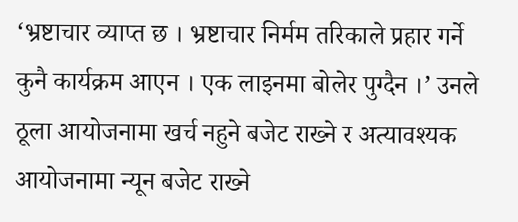‘भ्रष्टाचार व्याप्त छ । भ्रष्टाचार निर्मम तरिकाले प्रहार गर्ने कुनै कार्यक्रम आएन । एक लाइनमा बोलेर पुग्दैन ।’ उनले ठूला आयोजनामा खर्च नहुने बजेट राख्ने र अत्यावश्यक आयोजनामा न्यून बजेट राख्ने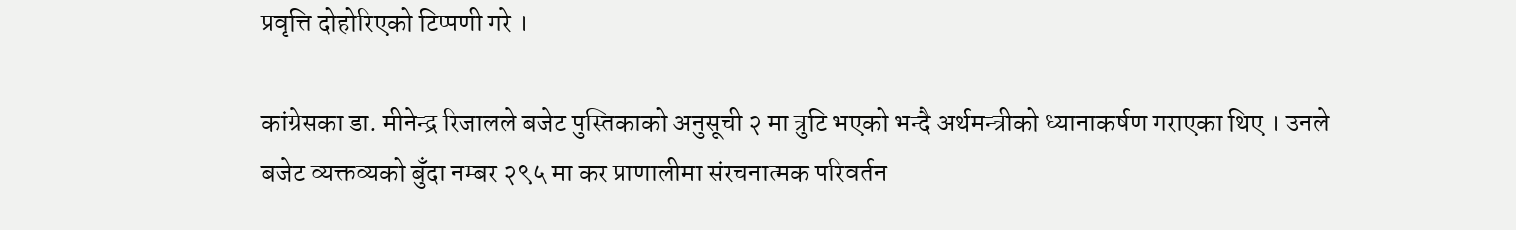प्रवृत्ति दोहोरिएको टिप्पणी गरे ।

कांग्रेसका डा. मीनेन्द्र रिजालले बजेट पुस्तिकाको अनुसूची २ मा त्रुटि भएको भन्दै अर्थमन्त्रीको ध्यानाकर्षण गराएका थिए । उनले बजेट व्यक्तव्यको बुँदा नम्बर २९५ मा कर प्राणालीमा संरचनात्मक परिवर्तन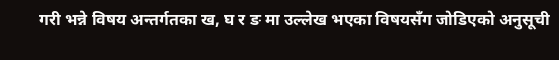गरी भन्ने विषय अन्तर्गतका ख, घ र ङ मा उल्लेख भएका विषयसँग जोडिएको अनुसूची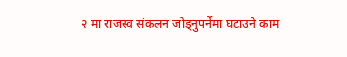२ मा राजस्व संकलन जोड्नुपर्नेमा घटाउने काम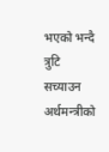भएको भन्दै त्रुटि सच्याउन अर्थमन्त्रीको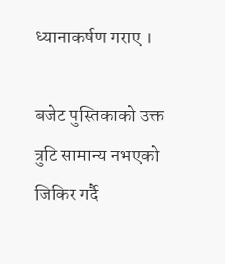ध्यानाकर्षण गराए ।

बजेट पुस्तिकाको उक्त त्रुटि सामान्य नभएको जिकिर गर्दै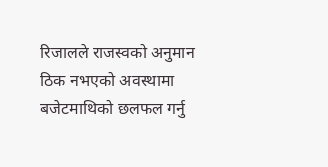रिजालले राजस्वको अनुमान ठिक नभएको अवस्थामा बजेटमाथिको छलफल गर्नु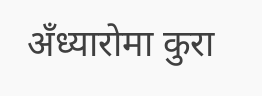अँध्यारोमा कुरा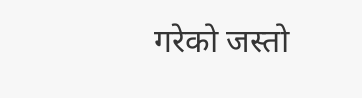गरेको जस्तो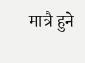मात्रै हुने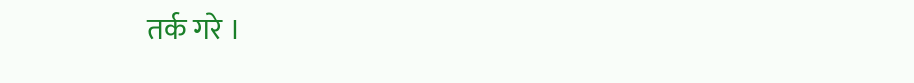तर्क गरे ।